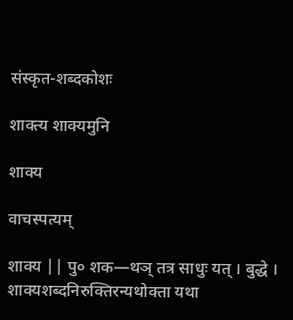संस्कृत-शब्दकोशः

शाक्त्य शाक्यमुनि

शाक्य

वाचस्पत्यम्

शाक्य || पु० शक—थञ् तत्र साधुः यत् । बुद्धे । शाक्यशब्दनिरुक्तिरन्यथोक्ता यथा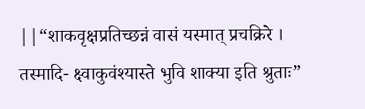||“शाकवृक्षप्रतिच्छन्नं वासं यस्मात् प्रचक्रिरे । तस्मादि- क्ष्वाकुवंश्यास्ते भुवि शाक्या इति श्रुताः”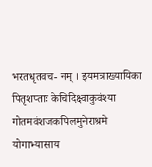भरतधृतवच- नम् । इयमत्राख्यायिका पितृशप्ताः केचिदिक्ष्वाकुवंश्या गोतमवंशजकपिलमुनेराश्रमे योगाभ्यासाय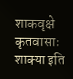शाकवृक्षे कृतवासाः शाक्या इति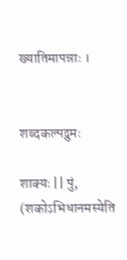ख्यातिमापन्नाः ।


शब्दकल्पद्रुमः

शाक्यः || पुं, (शकोऽभिधानमस्येति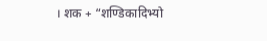। शक + “शण्डिकादिभ्यो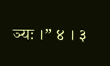ञ्यः ।” ४ । ३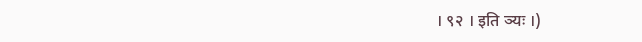। ९२ । इति ञ्यः ।)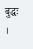बुद्धः ।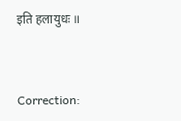इति हलायुधः ॥



Correction: